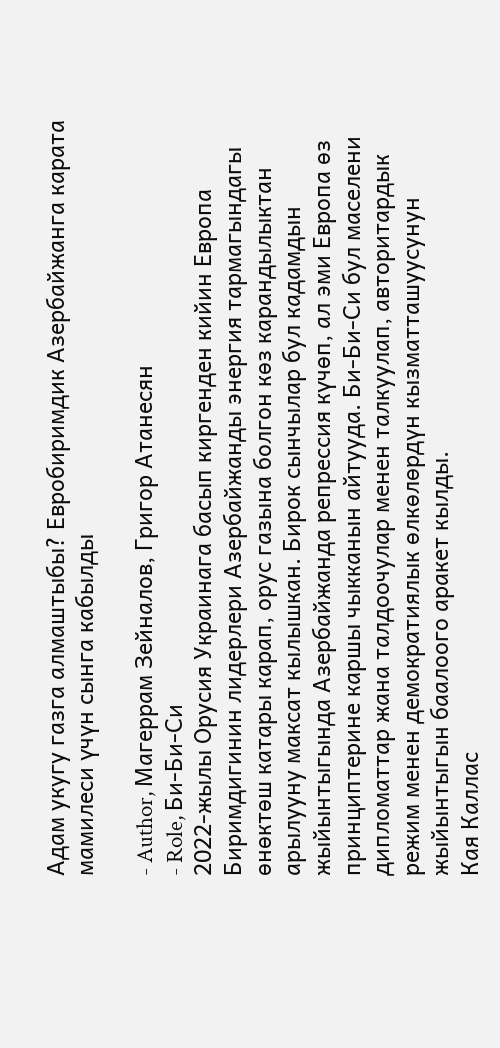Адам укугу газга алмаштыбы? Евробиримдик Азербайжанга карата мамилеси үчүн сынга кабылды

- Author, Магеррам Зейналов, Григор Атанесян
- Role, Би-Би-Си
2022-жылы Орусия Украинага басып киргенден кийин Европа Биримдигинин лидерлери Азербайжанды энергия тармагындагы өнөктөш катары карап, орус газына болгон көз карандылыктан арылууну максат кылышкан. Бирок сынчылар бул кадамдын жыйынтыгында Азербайжанда репрессия күчөп, ал эми Европа өз принциптерине каршы чыкканын айтууда. Би-Би-Си бул маселени дипломаттар жана талдоочулар менен талкуулап, авторитардык режим менен демократиялык өлкөлөрдүн кызматташуусунун жыйынтыгын баалоого аракет кылды.
Кая Каллас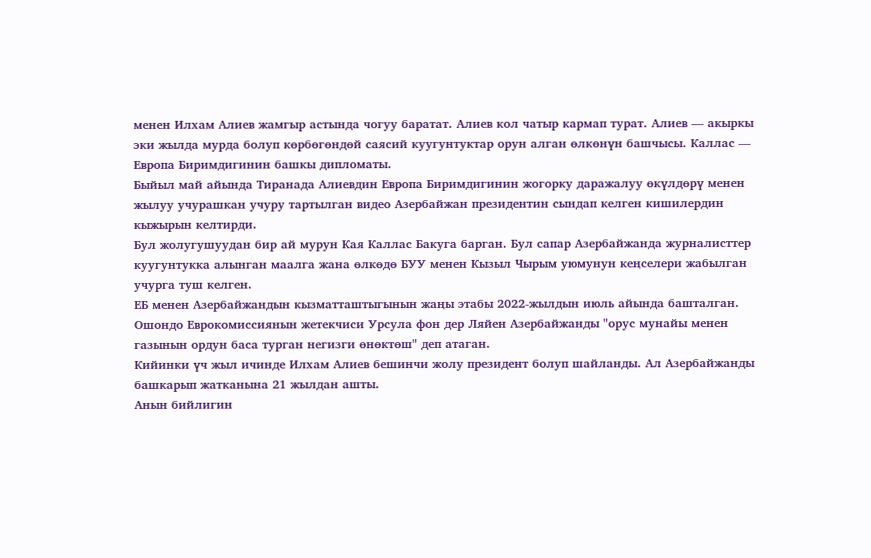менен Илхам Алиев жамгыр астында чогуу баратат. Алиев кол чатыр кармап турат. Алиев — акыркы эки жылда мурда болуп көрбөгөндөй саясий куугунтуктар орун алган өлкөнүн башчысы. Каллас — Европа Биримдигинин башкы дипломаты.
Быйыл май айында Тиранада Алиевдин Европа Биримдигинин жогорку даражалуу өкүлдөрү менен жылуу учурашкан учуру тартылган видео Азербайжан президентин сындап келген кишилердин кыжырын келтирди.
Бул жолугушуудан бир ай мурун Кая Каллас Бакуга барган. Бул сапар Азербайжанда журналисттер куугунтукка алынган маалга жана өлкөдө БУУ менен Кызыл Чырым уюмунун кеңселери жабылган учурга туш келген.
ЕБ менен Азербайжандын кызматташтыгынын жаңы этабы 2022-жылдын июль айында башталган. Ошондо Еврокомиссиянын жетекчиси Урсула фон дер Ляйен Азербайжанды "орус мунайы менен газынын ордун баса турган негизги өнөктөш" деп атаган.
Кийинки үч жыл ичинде Илхам Алиев бешинчи жолу президент болуп шайланды. Ал Азербайжанды башкарып жатканына 21 жылдан ашты.
Анын бийлигин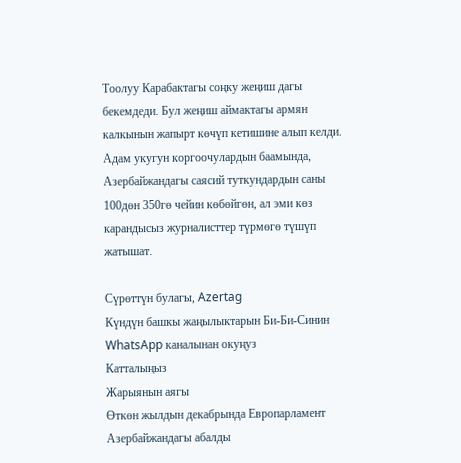Тоолуу Карабактагы соңку жеңиш дагы бекемдеди. Бул жеңиш аймактагы армян калкынын жапырт көчүп кетишине алып келди.
Адам укугун коргоочулардын баамында, Азербайжандагы саясий туткундардын саны 100дөн 350гө чейин көбөйгөн, ал эми көз карандысыз журналисттер түрмөгө түшүп жатышат.

Сүрөттүн булагы, Azertag
Күндүн башкы жаңылыктарын Би-Би-Синин WhatsApp каналынан окуңуз
Катталыңыз
Жарыянын аягы
Өткөн жылдын декабрында Европарламент Азербайжандагы абалды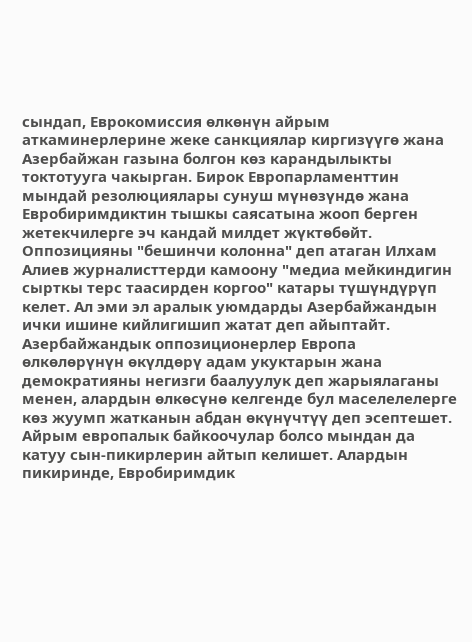сындап, Еврокомиссия өлкөнүн айрым аткаминерлерине жеке санкциялар киргизүүгө жана Азербайжан газына болгон көз карандылыкты токтотууга чакырган. Бирок Европарламенттин мындай резолюциялары сунуш мүнөзүндө жана Евробиримдиктин тышкы саясатына жооп берген жетекчилерге эч кандай милдет жүктөбөйт.
Оппозицияны "бешинчи колонна" деп атаган Илхам Алиев журналисттерди камоону "медиа мейкиндигин сырткы терс таасирден коргоо" катары түшүндүрүп келет. Ал эми эл аралык уюмдарды Азербайжандын ички ишине кийлигишип жатат деп айыптайт.
Азербайжандык оппозиционерлер Европа өлкөлөрүнүн өкүлдөрү адам укуктарын жана демократияны негизги баалуулук деп жарыялаганы менен, алардын өлкөсүнө келгенде бул маселелелерге көз жуумп жатканын абдан өкүнүчтүү деп эсептешет.
Айрым европалык байкоочулар болсо мындан да катуу сын-пикирлерин айтып келишет. Алардын пикиринде, Евробиримдик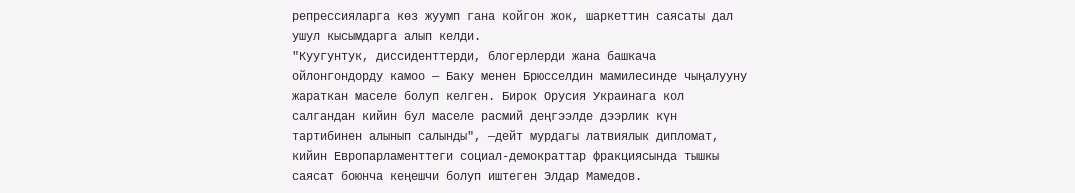репрессияларга көз жуумп гана койгон жок, шаркеттин саясаты дал ушул кысымдарга алып келди.
"Куугунтук, диссиденттерди, блогерлерди жана башкача ойлонгондорду камоо — Баку менен Брюсселдин мамилесинде чыңалууну жараткан маселе болуп келген. Бирок Орусия Украинага кол салгандан кийин бул маселе расмий деңгээлде дээрлик күн тартибинен алынып салынды", —дейт мурдагы латвиялык дипломат, кийин Европарламенттеги социал-демократтар фракциясында тышкы саясат боюнча кеңешчи болуп иштеген Элдар Мамедов.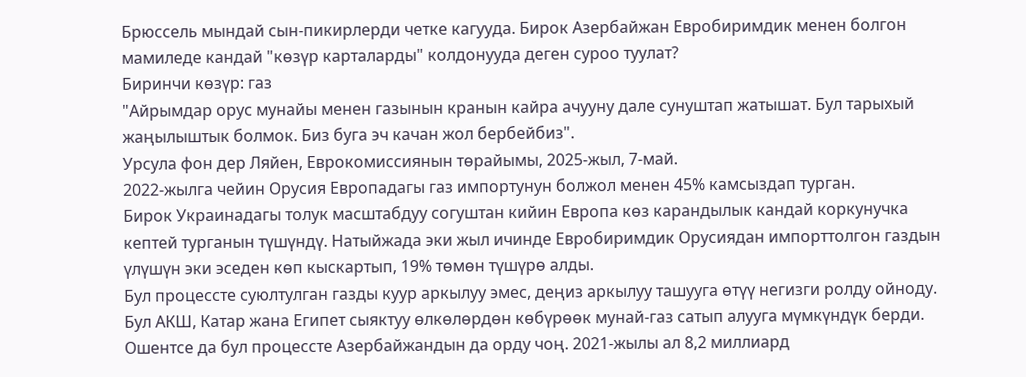Брюссель мындай сын-пикирлерди четке кагууда. Бирок Азербайжан Евробиримдик менен болгон мамиледе кандай "көзүр карталарды" колдонууда деген суроо туулат?
Биринчи көзүр: газ
"Айрымдар орус мунайы менен газынын кранын кайра ачууну дале сунуштап жатышат. Бул тарыхый жаңылыштык болмок. Биз буга эч качан жол бербейбиз".
Урсула фон дер Ляйен, Еврокомиссиянын төрайымы, 2025-жыл, 7-май.
2022-жылга чейин Орусия Европадагы газ импортунун болжол менен 45% камсыздап турган.
Бирок Украинадагы толук масштабдуу согуштан кийин Европа көз карандылык кандай коркунучка кептей турганын түшүндү. Натыйжада эки жыл ичинде Евробиримдик Орусиядан импорттолгон газдын үлүшүн эки эседен көп кыскартып, 19% төмөн түшүрө алды.
Бул процессте суюлтулган газды куур аркылуу эмес, деңиз аркылуу ташууга өтүү негизги ролду ойноду. Бул АКШ, Катар жана Египет сыяктуу өлкөлөрдөн көбүрөөк мунай-газ сатып алууга мүмкүндүк берди.
Ошентсе да бул процессте Азербайжандын да орду чоң. 2021-жылы ал 8,2 миллиард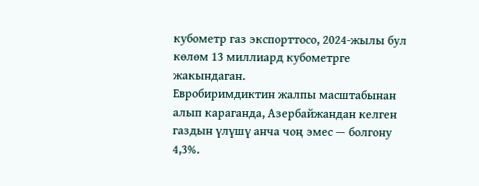кубометр газ экспорттосо, 2024-жылы бул көлөм 13 миллиард кубометрге жакындаган.
Евробиримдиктин жалпы масштабынан алып караганда, Азербайжандан келген газдын үлүшү анча чоң эмес — болгону 4,3%.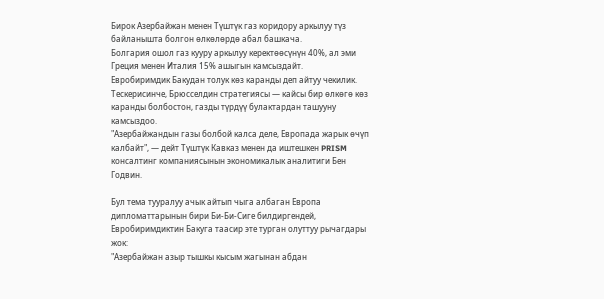Бирок Азербайжан менен Түштүк газ коридору аркылуу түз байланышта болгон өлкөлөрдө абал башкача.
Болгария ошол газ кууру аркылуу керектөөсүнүн 40%, ал эми Греция менен Италия 15% ашыгын камсыздайт.
Евробиримдик Бакудан толук көз каранды деп айтуу чекилик. Тескерисинче, Брюсселдин стратегиясы — кайсы бир өлкөгө көз каранды болбостон, газды түрдүү булактардан ташууну камсыздоо.
"Азербайжандын газы болбой калса деле, Европада жарык өчүп калбайт", — дейт Түштүк Кавказ менен да иштешкен PRISM консалтинг компаниясынын экономикалык аналитиги Бен Годвин.

Бул тема тууралуу ачык айтып чыга албаган Европа дипломаттарынын бири Би-Би-Сиге билдиргендей, Евробиримдиктин Бакуга таасир эте турган олуттуу рычагдары жок:
"Азербайжан азыр тышкы кысым жагынан абдан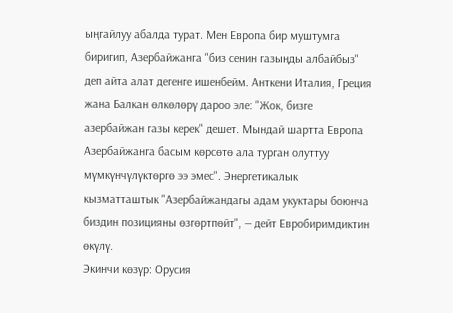ыңгайлуу абалда турат. Мен Европа бир муштумга биригип, Азербайжанга "биз сенин газыңды албайбыз" деп айта алат дегенге ишенбейм. Анткени Италия, Греция жана Балкан өлкөлөрү дароо эле: "Жок, бизге азербайжан газы керек" дешет. Мындай шартта Европа Азербайжанга басым көрсөтө ала турган олуттуу мүмкүнчүлүктөргө ээ эмес". Энергетикалык кызматташтык "Азербайжандагы адам укуктары боюнча биздин позицияны өзгөртпөйт", — дейт Евробиримдиктин өкүлү.
Экинчи көзүр: Орусия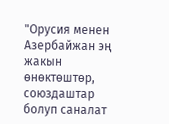"Орусия менен Азербайжан эң жакын өнөктөштөр, союздаштар болуп саналат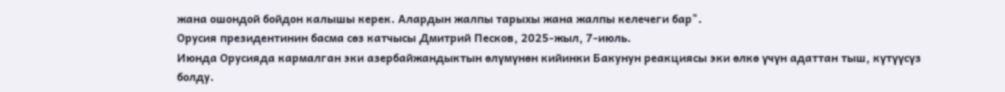жана ошондой бойдон калышы керек. Алардын жалпы тарыхы жана жалпы келечеги бар".
Орусия президентинин басма сөз катчысы Дмитрий Песков, 2025-жыл, 7-июль.
Июнда Орусияда кармалган эки азербайжандыктын өлүмүнөн кийинки Бакунун реакциясы эки өлкө үчүн адаттан тыш, күтүүсүз болду.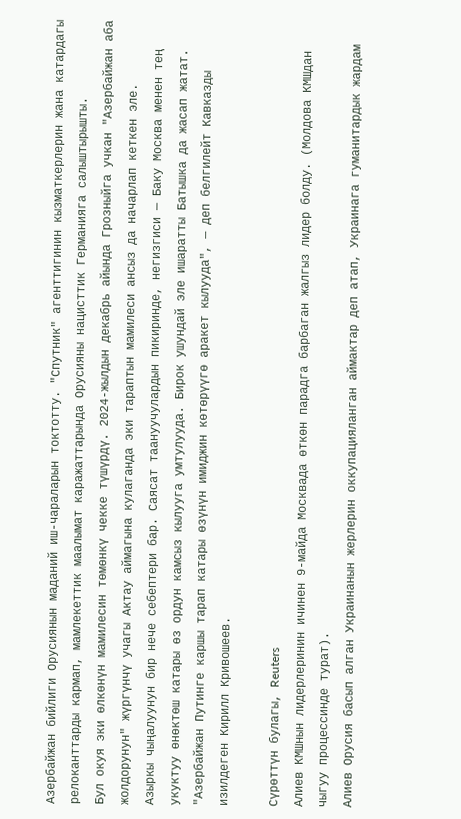Азербайжан бийлиги Орусиянын маданий иш-чараларын токтотту. "Спутник" агенттигинин кызматкерлерин жана катардагы релоканттарды кармап, мамлекеттик маалымат каражаттарында Орусияны нацисттик Германияга салыштырышты.
Бул окуя эки өлкөнүн мамилесин төмөнкү чекке түшүрдү. 2024-жылдын декабрь айында Грозныйга учкан "Азербайжан аба жолдорунун" жүргүнчү учагы Актау аймагына кулаганда эки тараптын мамилеси ансыз да начарлап кеткен эле.
Азыркы чыңалуунун бир нече себептери бар. Саясат таануучулардын пикиринде, негизгиси — Баку Москва менен тең укуктуу өнөктөш катары өз ордун камсыз кылууга умтулууда. Бирок ушундай эле ишаратты Батышка да жасап жатат.
"Азербайжан Путинге каршы тарап катары өзүнүн имиджин көтөрүүгө аракет кылууда", — деп белгилейт Кавказды изилдеген Кирилл Кривошеев.

Сүрөттүн булагы, Reuters
Алиев КМШнын лидерлеринин ичинен 9-майда Москвада өткөн парадга барбаган жалгыз лидер болду. (Молдова КМШдан чыгуу процессинде турат).
Алиев Орусия басып алган Украинанын жерлерин оккупацияланган аймактар деп атап, Украинага гуманитардык жардам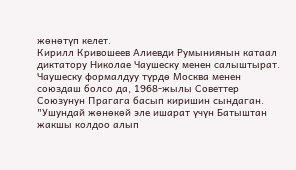жөнөтүп келет.
Кирилл Кривошеев Алиевди Румыниянын катаал диктатору Николае Чаушеску менен салыштырат. Чаушеску формалдуу түрдө Москва менен союздаш болсо да, 1968-жылы Советтер Союзунун Прагага басып киришин сындаган.
"Ушундай жөнөкөй эле ишарат үчүн Батыштан жакшы колдоо алып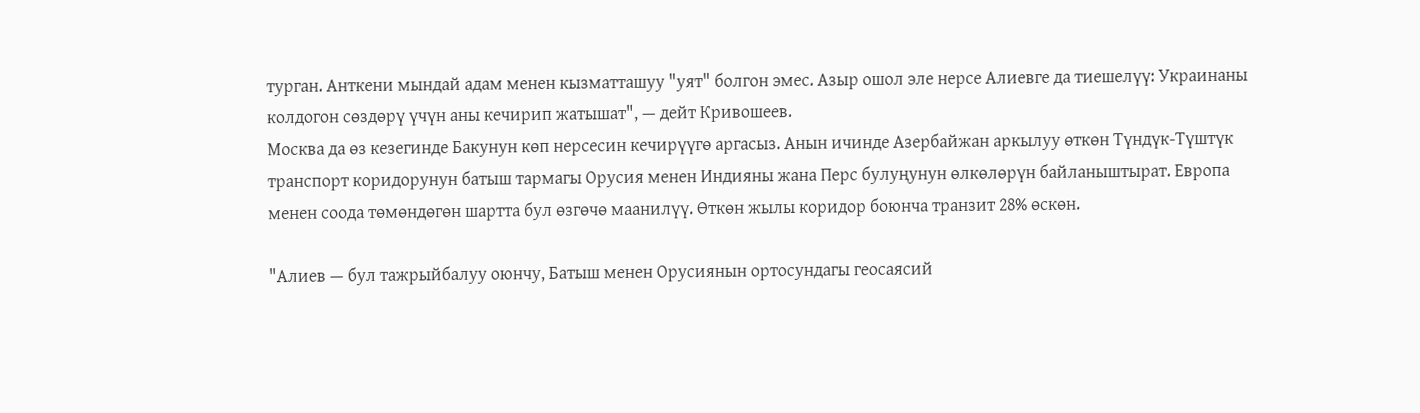турган. Анткени мындай адам менен кызматташуу "уят" болгон эмес. Азыр ошол эле нерсе Алиевге да тиешелүү: Украинаны колдогон сөздөрү үчүн аны кечирип жатышат", — дейт Кривошеев.
Москва да өз кезегинде Бакунун көп нерсесин кечирүүгө аргасыз. Анын ичинде Азербайжан аркылуу өткөн Түндүк-Түштүк транспорт коридорунун батыш тармагы Орусия менен Индияны жана Перс булуңунун өлкөлөрүн байланыштырат. Европа менен соода төмөндөгөн шартта бул өзгөчө маанилүү. Өткөн жылы коридор боюнча транзит 28% өскөн.

"Алиев — бул тажрыйбалуу оюнчу, Батыш менен Орусиянын ортосундагы геосаясий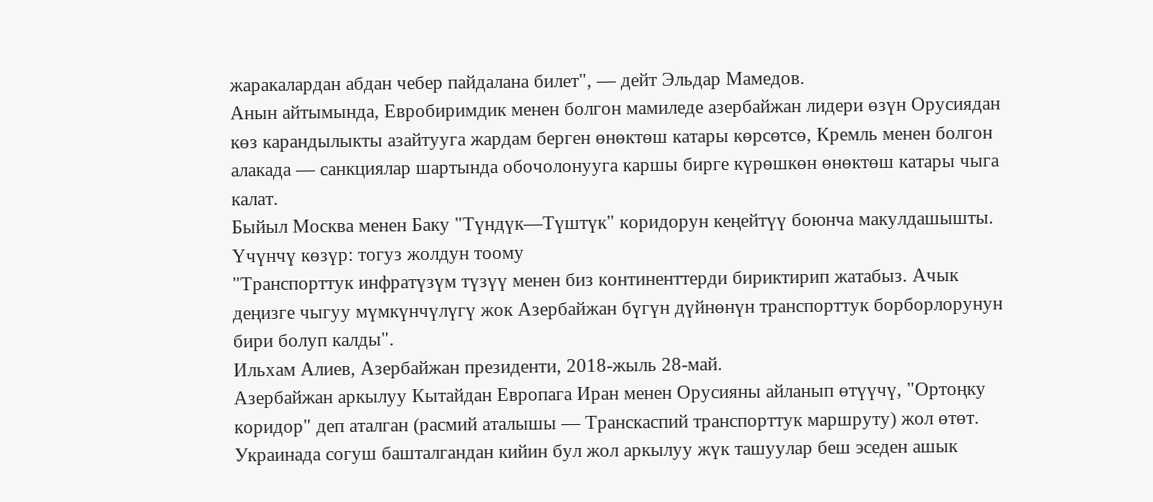жаракалардан абдан чебер пайдалана билет", — дейт Эльдар Мамедов.
Анын айтымында, Евробиримдик менен болгон мамиледе азербайжан лидери өзүн Орусиядан көз карандылыкты азайтууга жардам берген өнөктөш катары көрсөтсө, Кремль менен болгон алакада — санкциялар шартында обочолонууга каршы бирге күрөшкөн өнөктөш катары чыга калат.
Быйыл Москва менен Баку "Түндүк—Түштүк" коридорун кеңейтүү боюнча макулдашышты.
Үчүнчү көзүр: тогуз жолдун тоому
"Транспорттук инфратүзүм түзүү менен биз континенттерди бириктирип жатабыз. Ачык деңизге чыгуу мүмкүнчүлүгү жок Азербайжан бүгүн дүйнөнүн транспорттук борборлорунун бири болуп калды".
Ильхам Алиев, Азербайжан президенти, 2018-жыль 28-май.
Азербайжан аркылуу Кытайдан Европага Иран менен Орусияны айланып өтүүчү, "Ортоңку коридор" деп аталган (расмий аталышы — Транскаспий транспорттук маршруту) жол өтөт.
Украинада согуш башталгандан кийин бул жол аркылуу жүк ташуулар беш эседен ашык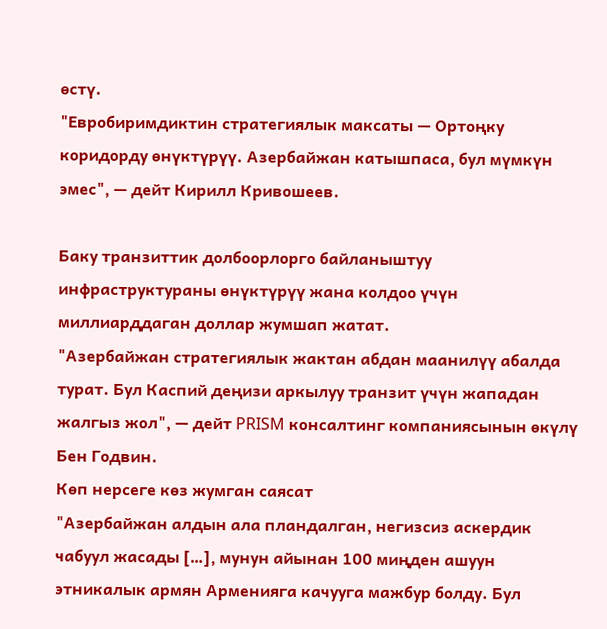өстү.
"Евробиримдиктин стратегиялык максаты — Ортоңку коридорду өнүктүрүү. Азербайжан катышпаса, бул мүмкүн эмес", — дейт Кирилл Кривошеев.

Баку транзиттик долбоорлорго байланыштуу инфраструктураны өнүктүрүү жана колдоо үчүн миллиарддаган доллар жумшап жатат.
"Азербайжан стратегиялык жактан абдан маанилүү абалда турат. Бул Каспий деңизи аркылуу транзит үчүн жападан жалгыз жол", — дейт PRISM консалтинг компаниясынын өкүлү Бен Годвин.
Көп нерсеге көз жумган саясат
"Азербайжан алдын ала пландалган, негизсиз аскердик чабуул жасады […], мунун айынан 100 миңден ашуун этникалык армян Арменияга качууга мажбур болду. Бул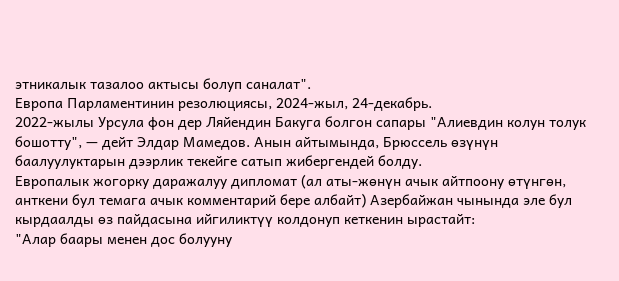этникалык тазалоо актысы болуп саналат".
Европа Парламентинин резолюциясы, 2024-жыл, 24-декабрь.
2022-жылы Урсула фон дер Ляйендин Бакуга болгон сапары "Алиевдин колун толук бошотту", — дейт Элдар Мамедов. Анын айтымында, Брюссель өзүнүн баалуулуктарын дээрлик текейге сатып жибергендей болду.
Европалык жогорку даражалуу дипломат (ал аты-жөнүн ачык айтпоону өтүнгөн, анткени бул темага ачык комментарий бере албайт) Азербайжан чынында эле бул кырдаалды өз пайдасына ийгиликтүү колдонуп кеткенин ырастайт:
"Алар баары менен дос болууну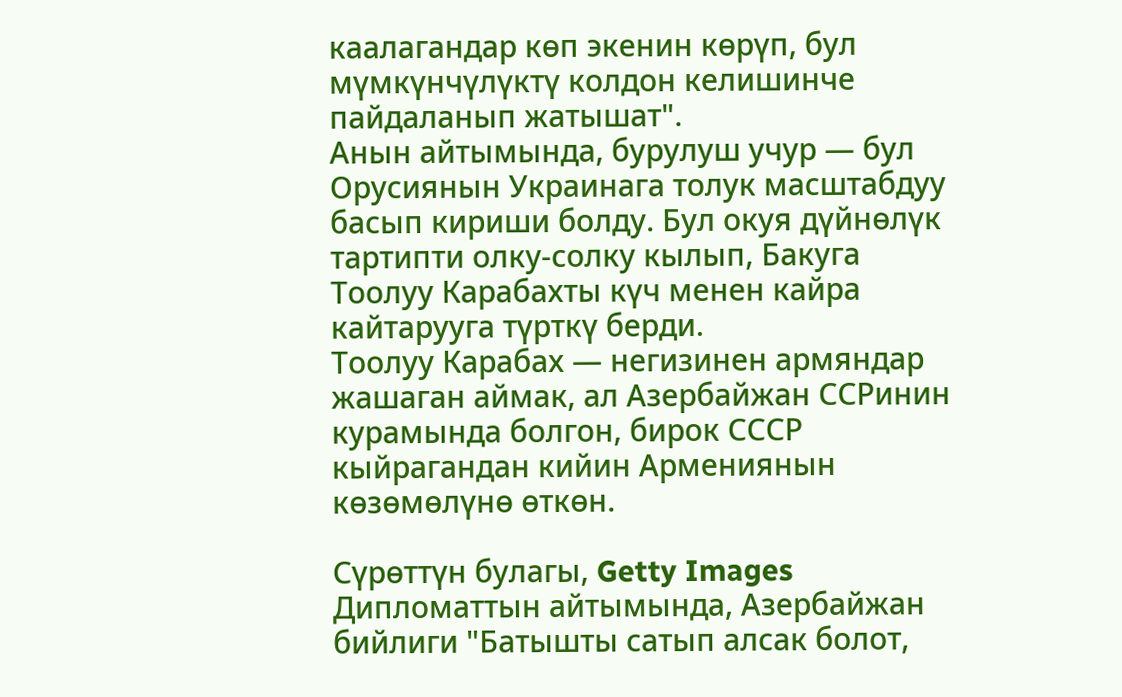каалагандар көп экенин көрүп, бул мүмкүнчүлүктү колдон келишинче пайдаланып жатышат".
Анын айтымында, бурулуш учур — бул Орусиянын Украинага толук масштабдуу басып кириши болду. Бул окуя дүйнөлүк тартипти олку-солку кылып, Бакуга Тоолуу Карабахты күч менен кайра кайтарууга түрткү берди.
Тоолуу Карабах — негизинен армяндар жашаган аймак, ал Азербайжан ССРинин курамында болгон, бирок СССР кыйрагандан кийин Армениянын көзөмөлүнө өткөн.

Сүрөттүн булагы, Getty Images
Дипломаттын айтымында, Азербайжан бийлиги "Батышты сатып алсак болот,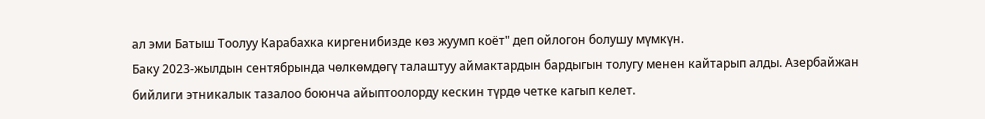ал эми Батыш Тоолуу Карабахка киргенибизде көз жуумп коёт" деп ойлогон болушу мүмкүн.
Баку 2023-жылдын сентябрында чөлкөмдөгү талаштуу аймактардын бардыгын толугу менен кайтарып алды. Азербайжан бийлиги этникалык тазалоо боюнча айыптоолорду кескин түрдө четке кагып келет.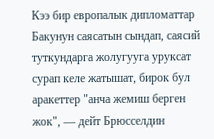Кээ бир европалык дипломаттар Бакунун саясатын сындап, саясий туткундарга жолугууга уруксат сурап келе жатышат, бирок бул аракеттер "анча жемиш берген жок", — дейт Брюсселдин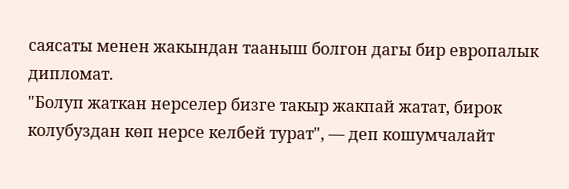саясаты менен жакындан тааныш болгон дагы бир европалык дипломат.
"Болуп жаткан нерселер бизге такыр жакпай жатат, бирок колубуздан көп нерсе келбей турат", — деп кошумчалайт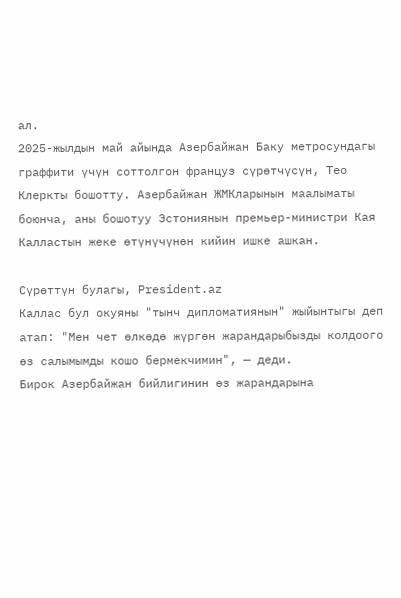ал.
2025-жылдын май айында Азербайжан Баку метросундагы граффити үчүн соттолгон француз сүрөтчүсүн, Тео Клеркты бошотту. Азербайжан ЖМКларынын маалыматы боюнча, аны бошотуу Эстониянын премьер-министри Кая Калластын жеке өтүнүчүнөн кийин ишке ашкан.

Сүрөттүн булагы, President.az
Каллас бул окуяны "тынч дипломатиянын" жыйынтыгы деп атап: "Мен чет өлкөдө жүргөн жарандарыбызды колдоого өз салымымды кошо бермекчимин", — деди.
Бирок Азербайжан бийлигинин өз жарандарына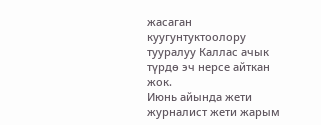жасаган куугунтуктоолору тууралуу Каллас ачык түрдө эч нерсе айткан жок.
Июнь айында жети журналист жети жарым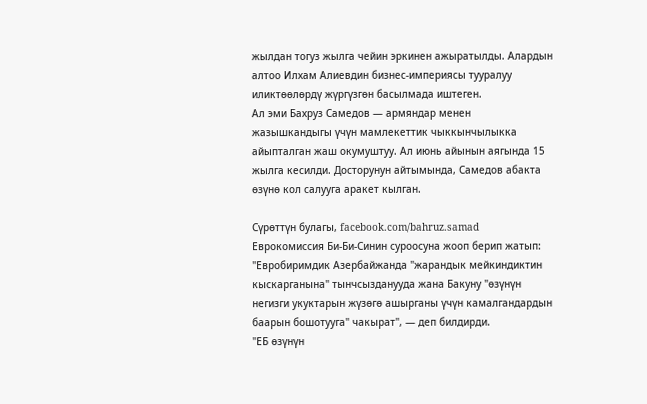жылдан тогуз жылга чейин эркинен ажыратылды. Алардын алтоо Илхам Алиевдин бизнес-империясы тууралуу иликтөөлөрдү жүргүзгөн басылмада иштеген.
Ал эми Бахруз Самедов — армяндар менен жазышкандыгы үчүн мамлекеттик чыккынчылыкка айыпталган жаш окумуштуу. Ал июнь айынын аягында 15 жылга кесилди. Досторунун айтымында, Самедов абакта өзүнө кол салууга аракет кылган.

Сүрөттүн булагы, facebook.com/bahruz.samad
Еврокомиссия Би-Би-Синин суроосуна жооп берип жатып: "Евробиримдик Азербайжанда "жарандык мейкиндиктин кыскарганына" тынчсызданууда жана Бакуну "өзүнүн негизги укуктарын жүзөгө ашырганы үчүн камалгандардын баарын бошотууга" чакырат", — деп билдирди.
"ЕБ өзүнүн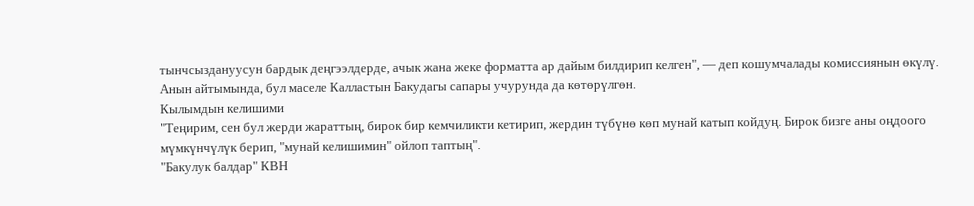тынчсыздануусун бардык деңгээлдерде, ачык жана жеке форматта ар дайым билдирип келген", — деп кошумчалады комиссиянын өкүлү. Анын айтымында, бул маселе Калластын Бакудагы сапары учурунда да көтөрүлгөн.
Кылымдын келишими
"Теңирим, сен бул жерди жараттың, бирок бир кемчиликти кетирип, жердин түбүнө көп мунай катып койдуң. Бирок бизге аны оңдоого мүмкүнчүлүк берип, "мунай келишимин" ойлоп таптың".
"Бакулук балдар" КВН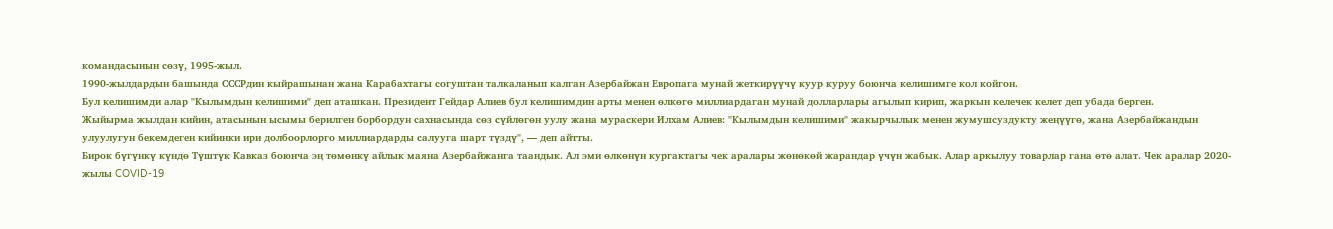командасынын сөзү, 1995-жыл.
1990-жылдардын башында СССРдин кыйрашынан жана Карабахтагы согуштан талкаланып калган Азербайжан Европага мунай жеткирүүчү куур куруу боюнча келишимге кол койгон.
Бул келишимди алар "Кылымдын келишими" деп аташкан. Президент Гейдар Алиев бул келишимдин арты менен өлкөгө миллиардаган мунай долларлары агылып кирип, жаркын келечек келет деп убада берген.
Жыйырма жылдан кийин, атасынын ысымы берилген борбордун сахнасында сөз сүйлөгөн уулу жана мураскери Илхам Алиев: "Кылымдын келишими" жакырчылык менен жумушсуздукту жеңүүгө, жана Азербайжандын улуулугун бекемдеген кийинки ири долбоорлорго миллиардарды салууга шарт түздү", — деп айтты.
Бирок бүгүнкү күндө Түштүк Кавказ боюнча эң төмөнкү айлык маяна Азербайжанга таандык. Ал эми өлкөнүн кургактагы чек аралары жөнөкөй жарандар үчүн жабык. Алар аркылуу товарлар гана өтө алат. Чек аралар 2020-жылы COVID-19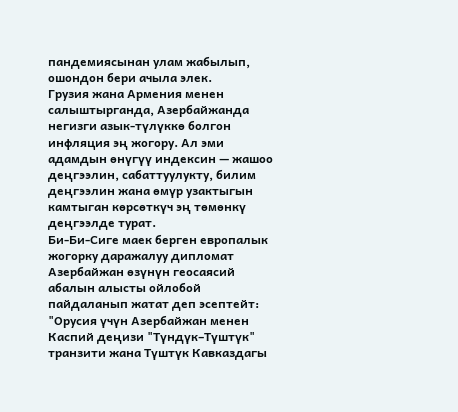пандемиясынан улам жабылып, ошондон бери ачыла элек.
Грузия жана Армения менен салыштырганда, Азербайжанда негизги азык-түлүккө болгон инфляция эң жогору. Ал эми адамдын өнүгүү индексин — жашоо деңгээлин, сабаттуулукту, билим деңгээлин жана өмүр узактыгын камтыган көрсөткүч эң төмөнкү деңгээлде турат.
Би-Би-Сиге маек берген европалык жогорку даражалуу дипломат Азербайжан өзүнүн геосаясий абалын алысты ойлобой пайдаланып жатат деп эсептейт:
"Орусия үчүн Азербайжан менен Каспий деңизи "Түндүк–Түштүк" транзити жана Түштүк Кавказдагы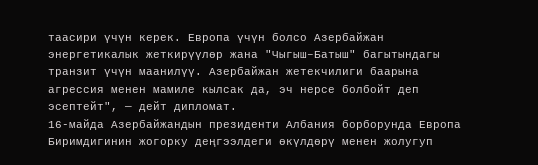таасири үчүн керек. Европа үчүн болсо Азербайжан энергетикалык жеткирүүлөр жана "Чыгыш–Батыш" багытындагы транзит үчүн маанилүү. Азербайжан жетекчилиги баарына агрессия менен мамиле кылсак да, эч нерсе болбойт деп эсептейт", — дейт дипломат.
16-майда Азербайжандын президенти Албания борборунда Европа Биримдигинин жогорку деңгээлдеги өкүлдөрү менен жолугуп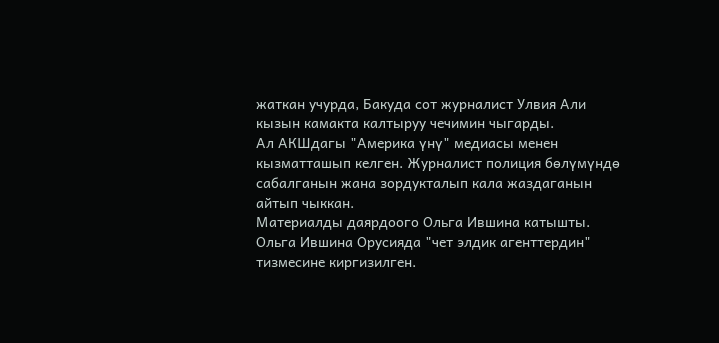жаткан учурда, Бакуда сот журналист Улвия Али кызын камакта калтыруу чечимин чыгарды.
Ал АКШдагы "Америка үнү" медиасы менен кызматташып келген. Журналист полиция бөлүмүндө сабалганын жана зордукталып кала жаздаганын айтып чыккан.
Материалды даярдоого Ольга Ившина катышты.
Ольга Ившина Орусияда "чет элдик агенттердин" тизмесине киргизилген.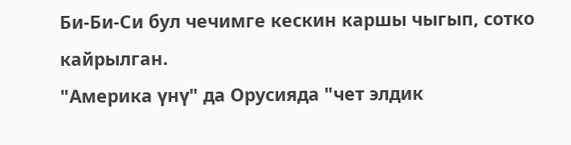Би-Би-Си бул чечимге кескин каршы чыгып, сотко кайрылган.
"Америка үнү" да Орусияда "чет элдик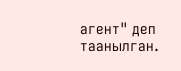агент" деп таанылган.